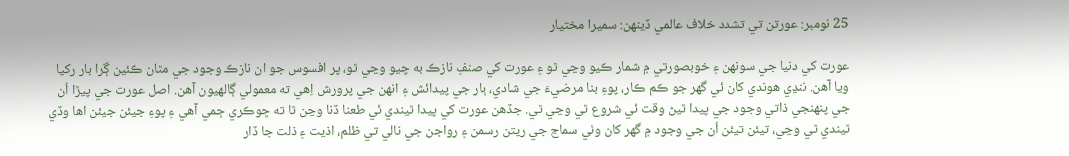25 نومبر: عورتن تي تشدد خلاف عالمي ڏينهن: سميرا مختيار

عورت کي دنيا جي سونهن ۽ خوبصورتي ۾ شمار ڪيو وڃي ٿو ۽ عورت کي صنفِ نازڪ به چيو وڃي ٿو، پر افسوس جو ان نازڪ وجود جي مٿان ڪئين ڳرا بار رکيا ويا آهن. ننڍي هوندي کان ئي گهر جو ڪم ڪار، پوءِ بنا مرضيءَ جي شادي، ٻار جي پيدائش ۽ انهن جي پرورش اِهي ته معمولي ڳالهيون آهن. اصل عورت جي پيڙا اُن جي پنهنجي ذاتي وجود جي پيدا ٿيڻ وقت ئي شروع ٿي وڃي ٿي. جڏهن عورت کي پيدا ٿيندي ئي طعنا ڏنا وڃن ٿا ته ڇوڪري ڄمي آهي ۽ پوءِ جيئن جيئن اها وڏي ٿيندي ٿي وڃي، تيئن تيئن اُن جي وجود ۾ گهر کان وٺي سماج جي ريتن رسمن ۽ رواجن جي نالي تي ظلم، اذيت ۽ ذلت جا ڏار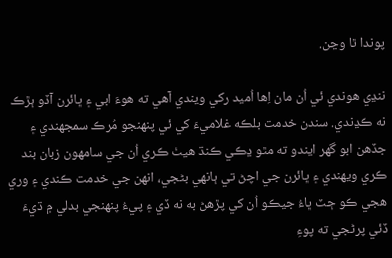پوندا ٿا وڃن.

ننڍي هوندي ئي اُن مان اِها اُميد رکي ويندي آهي ته هوءَ ابي ۽ ڀائرن آڏو ٻڙڪ نه ڪڍندي. سندن خدمت بلڪه غلاميءَ کي ئي پنهنجو مُرڪ سمجهندي ۽ جڏهن ابو گهر ايندو ته مٿو ڍڪي ڪنڌ هيٺ ڪري اُن جي سامهون زبان بند ڪري ويهندي ۽ ڀائرن جي اچڻ تي ٻانهي بڻجي، انهن جي خدمت ڪندي ۽ وري هجي ڪو ڄٽ ڀاءُ جيڪو اُن کي پڙهڻ به نه ڏي ۽ پيءُ پنهنجي بدلي ۾ ڌيءَ ڏئي پرڻجي ته پوءِ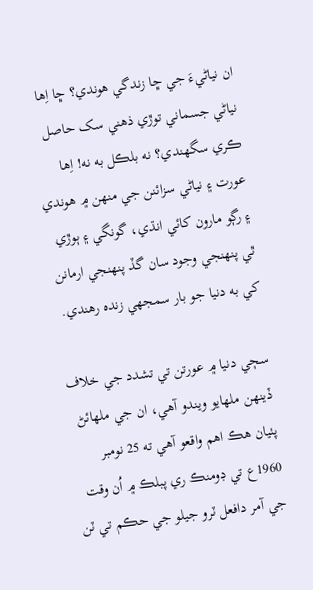ان نياڻيءَ جي ڇا زندگي هوندي؟ ڇا اِها نياڻي جسماني توڙي ذهني سک حاصل ڪري سگهندي؟ نه بلڪل به نه! اِها عورت ۽ نياڻي سزائنن جي منهن ۾ هوندي ۽ رڳو مارون کائي انڌي، گونگي ۽ ٻوڙي ٿي پنهنجي وجود سان گڏ پنهنجي ارمانن کي به دنيا جو بار سمجهي زنده رهندي.

سڄي دنيا ۾ عورتن تي تشدد جي خلاف ڏينهن ملهايو ويندو آهي، ان جي ملهائڻ پٺيان هڪ اهم واقعو آهي ته 25 نومبر 1960ع تي ڊومنڪ ري پبلڪ ۾ اُن وقت جي آمر دافعل ٽرو جيلو جي حڪم تي ٽن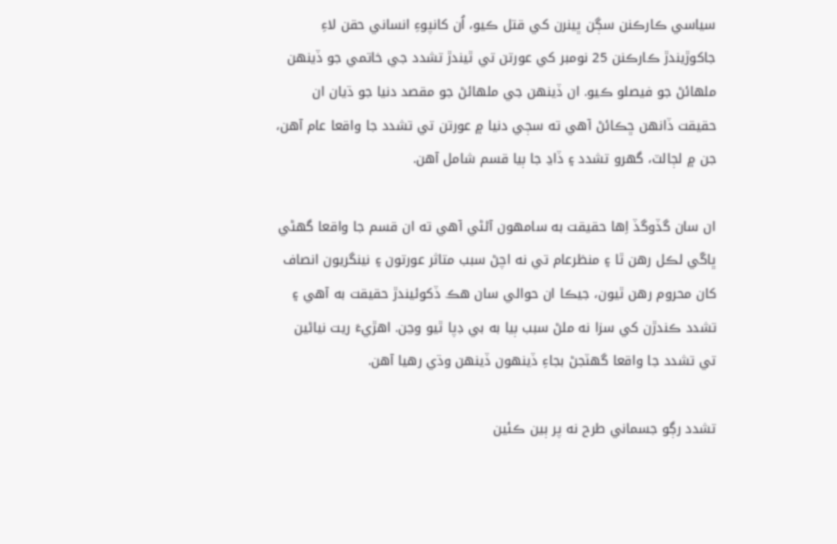سياسي ڪارڪنن سڳن ڀينرن کي قتل ڪيو، اُن کانپوءِ انساني حقن لاءِ جاکوڙيندڙ ڪارڪنن 25 نومبر کي عورتن تي ٿيندڙ تشدد جي خاتمي جو ڏينهن ملهائڻ جو فيصلو ڪيو. ان ڏينهن جي ملهائڻ جو مقصد دنيا جو ڌيان ان حقيقت ڏانهن ڇڪائڻ آهي ته سڄي دنيا ۾ عورتن تي تشدد جا واقعا عام آهن، جن ۾ لڄالٽ، گهرو تشدد ۽ ڏاڍ جا ٻيا قسم شامل آهن.

ان سان گڏوگڏ اِها حقيقت به سامهون آڻڻي آهي ته ان قسم جا واقعا گهڻي ڀاڱي لڪل رهن ٿا ۽ منظرعام تي نه اچڻ سبب متاثر عورتون ۽ نينگريون انصاف کان محروم رهن ٿيون، جيڪا ان حوالي سان هڪ ڏکوئيندڙ حقيقت به آهي ۽ تشدد ڪندڙن کي سزا نه ملڻ سبب ٻيا به بي ڊپا ٿيو وڃن. اهڙيءَ ريت نياڻين تي تشدد جا واقعا گهٽجڻ بجاءِ ڏينهون ڏينهن وڌي رهيا آهن.

تشدد رڳو جسماني طرح نه پر ٻين ڪئين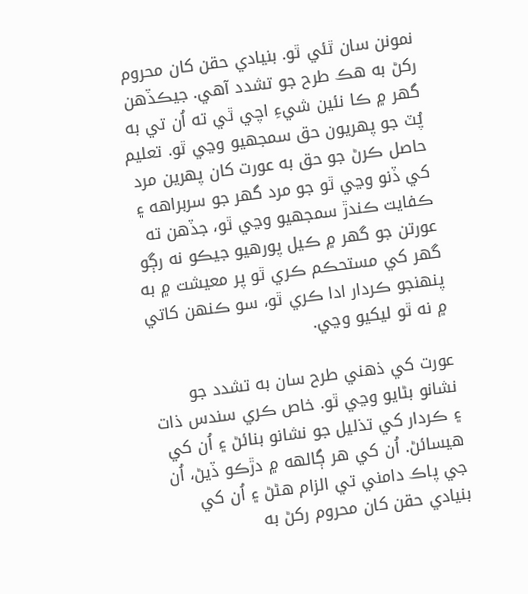نمونن سان ٿئي ٿو. بنيادي حقن کان محروم رکڻ به هڪ طرح جو تشدد آهي. جيڪڏهن گهر ۾ ڪا نئين شيءِ اچي ٿي ته اُن تي به پُٽ جو پهريون حق سمجهيو وڃي ٿو. تعليم حاصل ڪرڻ جو حق به عورت کان پهرين مرد کي ڏنو وڃي ٿو جو مرد گهر جو سربراهه ۽ ڪفايت ڪندڙ سمجهيو وڃي ٿو، جڏهن ته عورتن جو گهر ۾ ڪيل پورهيو جيڪو نه رڳو گهر کي مستحڪم ڪري ٿو پر معيشت ۾ به پنهنجو ڪردار ادا ڪري ٿو، سو ڪنهن کاتي ۾ نه ٿو ليکيو وڃي.

عورت کي ذهني طرح سان به تشدد جو نشانو بڻايو وڃي ٿو. خاص ڪري سندس ذات ۽ ڪردار کي تذليل جو نشانو بنائڻ ۽ اُن کي هيسائڻ. اُن کي هر ڳالهه ۾ دڙڪو ڏيڻ، اُن جي پاڪ دامني تي الزام هڻڻ ۽ اُن کي بنيادي حقن کان محروم رکڻ به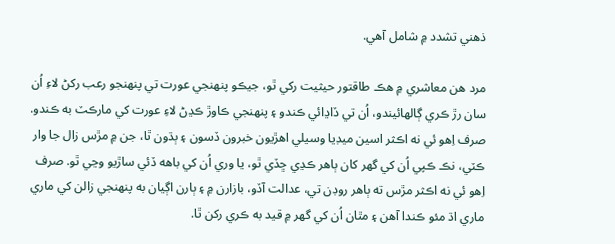ذهني تشدد ۾ شامل آهي.

مرد هن معاشري ۾ هڪ طاقتور حيثيت رکي ٿو، جيڪو پنهنجي عورت تي پنهنجو رعب رکڻ لاءِ اُن سان رڙ ڪري ڳالهائيندو، اُن تي ڏاڍائي ڪندو ۽ پنهنجي ڪاوڙ ڪڍڻ لاءِ عورت کي مارڪٽ به ڪندو. صرف اِهو ئي نه اڪثر اسين ميڊيا وسيلي اهڙيون خبرون ڏسون ۽ ٻڌون ٿا، جن ۾ مڙس زال جا وار ڪٽي، نڪ ڪپي اُن کي گهر کان ٻاهر ڪڍي ڇڏي ٿو، يا وري اُن کي باهه ڏئي ساڙيو وڃي ٿو. صرف اِهو ئي نه اڪثر مڙس ته ٻاهر روڊن تي، عدالت آڏو، بازارن ۾ ۽ ٻارن اڳيان به پنهنجي زالن کي ماري ماري اڌ مئو ڪندا آهن ۽ مٿان اُن کي گهر ۾ قيد به ڪري رکن ٿا.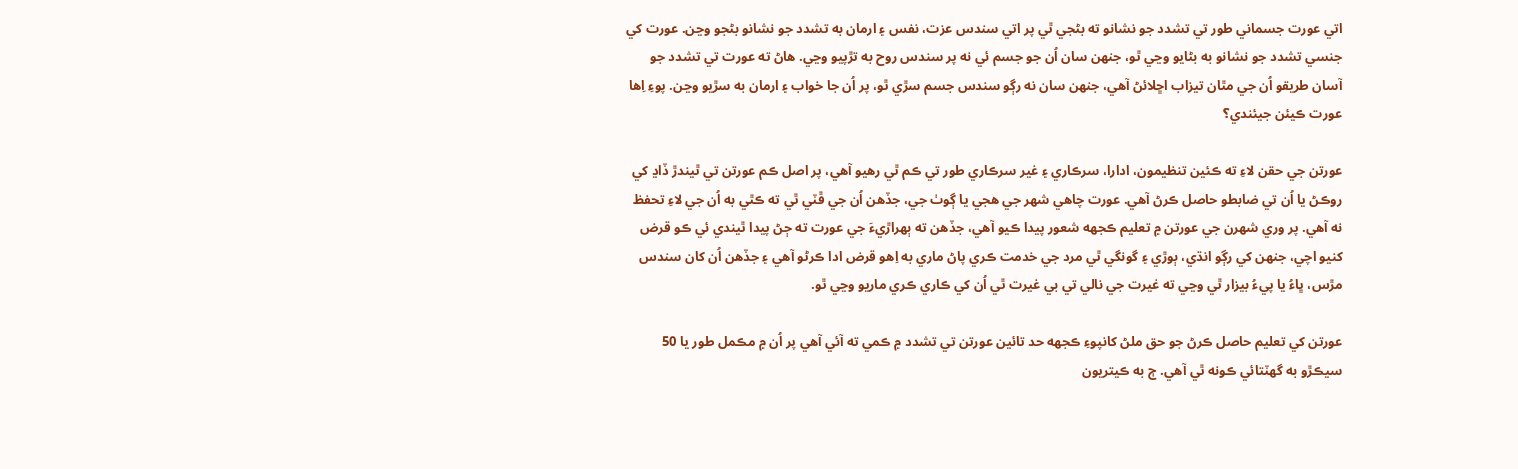اتي عورت جسماني طور تي تشدد جو نشانو ته بڻجي ٿي پر اتي سندس عزت، نفس ۽ ارمان به تشدد جو نشانو بڻجو وڃن. عورت کي جنسي تشدد جو نشانو به بڻايو وڃي ٿو، جنهن سان اُن جو جسم ئي نه پر سندس روح به تڙپيو وڃي. هاڻ ته عورت تي تشدد جو آسان طريقو اُن جي مٿان تيزاب اڇلائڻ آهي، جنهن سان نه رڳو سندس جسم سڙي ٿو، پر اُن جا خواب ۽ ارمان به سڙيو وڃن. پوءِ اِها عورت ڪيئن جيئندي؟

عورتن جي حقن لاءِ ته ڪئين تنظيمون، ادارا، سرڪاري ۽ غير سرڪاري طور تي ڪم ٿي رهيو آهي، پر اصل ڪم عورتن تي ٿيندڙ ڏاڍ کي روڪڻ يا اُن تي ضابطو حاصل ڪرڻ آهي. عورت چاهي شهر جي هجي يا ڳوٺ جي، جڏهن اُن جي ڦٽي ٿي ته ڪٿي به اُن جي لاءِ تحفظ نه آهي. پر وري شهرن جي عورتن ۾ تعليم ڪجهه شعور پيدا ڪيو آهي، جڏهن ته ٻهراڙيءَ جي عورت ته ڄڻ پيدا ٿيندي ئي ڪو قرض کنيو اچي، جنهن کي رڳو انڌي، ٻوڙي ۽ گونگي ٿي مرد جي خدمت ڪري پاڻ ماري به اِهو قرض ادا ڪرڻو آهي ۽ جڏهن اُن کان سندس مڙس، ڀاءُ يا پيءُ بيزار ٿي وڃي ته غيرت جي نالي تي بي غيرت ٿي اُن کي ڪاري ڪري ماريو وڃي ٿو.

عورتن کي تعليم حاصل ڪرڻ جو حق ملڻ کانپوءِ ڪجهه حد تائين عورتن تي تشدد ۾ ڪمي ته آئي آهي پر اُن ۾ مڪمل طور يا 50 سيڪڙو به گهٽتائي ڪونه ٿي آهي. ڄ به ڪيتريون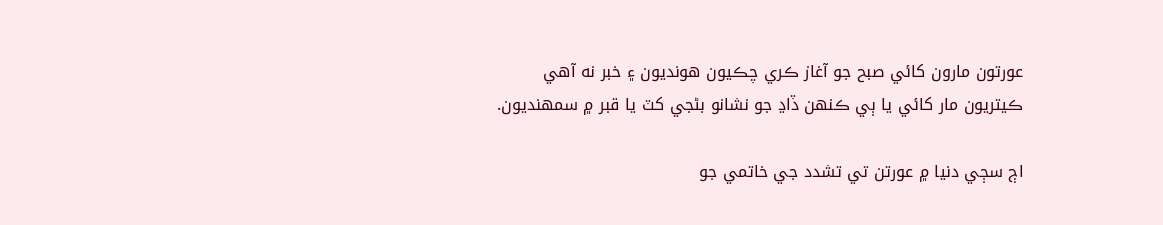عورتون مارون کائي صبح جو آغاز ڪري چڪيون هونديون ۽ خبر نه آهي ڪيتريون مار کائي يا ٻي ڪنهن ڏاڍ جو نشانو بڻجي کٽ يا قبر ۾ سمهنديون.

اڄ سڄي دنيا ۾ عورتن تي تشدد جي خاتمي جو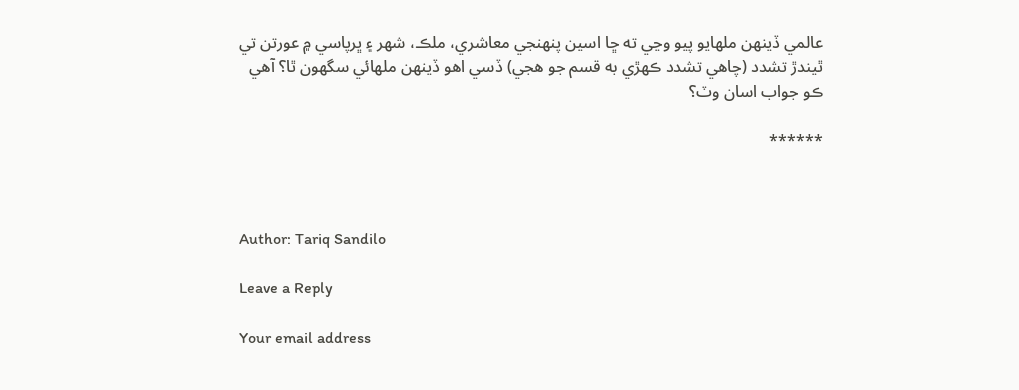عالمي ڏينهن ملهايو پيو وڃي ته ڇا اسين پنهنجي معاشري، ملڪ، شهر ۽ ڀرپاسي ۾ عورتن تي ٿيندڙ تشدد (چاهي تشدد ڪهڙي به قسم جو هجي) ڏسي اهو ڏينهن ملهائي سگهون ٿا؟ آهي ڪو جواب اسان وٽ؟

******



Author: Tariq Sandilo

Leave a Reply

Your email address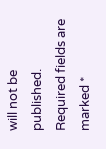will not be published. Required fields are marked *